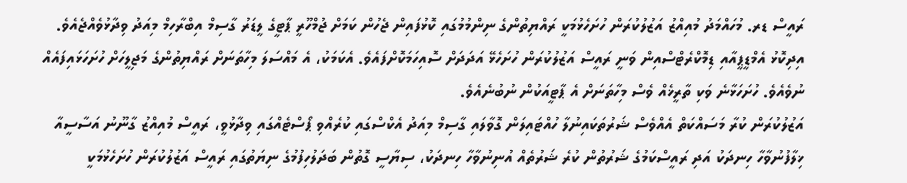ރައީސް ޑރ. މުހައްމަދު މުއިއްޒު އަޒުލުކުރަން ހުށަހެޅުމަކީ ރައްޔިތުންގެ ނިންމުމުގައި ކޮޅުފައިން ޖެހުން ކަމަށް ޖުމްހޫރީ ޕާޓީގެ ލީޑަރު ގާސިމް އިބްރާހިމް މިއަދު ވިދާޅުވެއްޖެއެވެ.
އިދިކޮޅު އެމްޑީޕީއާއި ޑިމޮކްރެޓްސްއިން ވަނީ ރައީސް އަޒުލުކުރަން ހުށަހެޅޭ އަދަދަށް ސޮއިހަމަކޮށްފައެވެ. އެކަމަކު، އެ މައްސަލަ މިހާތަނަށް ރައްޔިތުންގެ މަޖިލީހަށް ހުށަހަޅައިފައެއް ނުވެއެވެ. ހުށަހަޅާނެ ވަކި ތާރީޚެއް ވެސް މިހާތަނަށް އެ ޕާޓީއަކުން ނުބުނެއެވެ.
އަޒުލުކުރަން ކުރާ މަސައްކަތް އެއްވެސް ޝަރުތަކައިނުލާ ހުއްޓައިލަން ގޮވާލައި ގާސިމް މިއަދު އެކްސްގައި ކުރެއްވި ޕޯސްޓެއްގައި ވިދާޅުވީ، ރައީސް މުއިއްޒު ގާނޫނު އަސާސީއާ ޚިލާފުނުވާހާ ހިނދަކު އަދި ރައީސްކަމުގެ ޝަރުތުން ކުރެ ޝަރުތެއް އުނިނުވާހާ ހިނދަކު، ސިޔާސީ ގޮތުން ބަދަލުހިފުމުގެ ނިޔަތުގައި ރައީސް އަޒުލުކުރަން ހުށަހެޅުމަކީ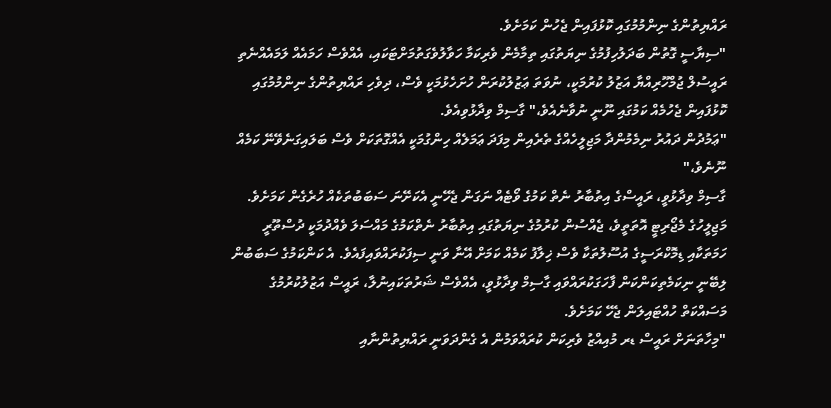ރައްޔިތުންގެ ނިންމުމުގައި ކޮޅުފައިން ޖެހުން ކަމަށެވެ.
"ސިޔާސީ ގޮތުން ބަދަލުހިފުމުގެ ނިޔަތުގައި ތިމާމެން ވެރިކަމާ ހަވާލުވެގަތުމަށްޓަކައި، އެއްވެސް ހަމައެއް ލަމައެއްނެތި ރައީސުލް ޖުމްހޫރިއްޔާ އަޒުލު ކުރުމަކީ، ނުވަތަ ޢަޒުލުކުރަން ހުށަހެޅުމަކީ ވެސް، ދިވެހި ރައްޔިތުންގެ ނިންމުމުގައި ކޮޅުފައިން ޖެހުމެއް ކަމުގައި ނޫނީ ނުވާނެއެވެ،" ގާސިމް ވިދާޅުވިއެވެ.
"ޢަމުދުން ދައުރު ނިމެމުންދާ މަޖިލީހެއްގެ ތެރެއިން މިފަދަ ޢަމަލެއް ހިންގުމަކީ އެއްގޮތަކަށް ވެސް ބަލައިގަނެވޭނޭ ކަމެއް ނޫނެވެ،"
ގާސިމް ވިދާޅުވީ، ރައީސްގެ އިތުބާރު ނެތް ކަމުގެ ވޯޓެއް ނަގަން ޖެހޭނީ އެކަށޭނަ ސަބަބުތަކެއް ހުރެގެން ކަމަށެވެ.
މަޖިލީހުގެ މެޖޯރިޓީ އޮތަތީވެ، ޖެއްސުން ކުރުމުގެ ނިޔަތުގައި އިތުބާރު ނެތްކަމުގެ މައްސަލަ ވެއްދުމަކީ ދުސްތޫރީ ހަމަތަކާއި ޑިމޮކްރަސީގެ އުސޫލުތަކާ ވެސް ޚިލާފު ކަމެއް ކަމަށް އޭނާ ވަނީ ސިފަކުރައްވައިފައެވެ. އެ ކަންކަމުގެ ސަބަބުން ލިބޭނީ ނިކަމެތިކަންކަން ފާހަގަކުރައްވައި ގާސިމް ވިދާޅުވީ، އެއްވެސް ޝަރުތަކައިނުލާ، ރައީސް އަޒުލުކުރުމުގެ މަސައްކަތް ހުއްޓައިލަން ޖެހޭ ކަމަށެވެ.
"މިހާތަނަށް ރައީސް ޑރ މުއިއްޒު ވެރިކަން ކުރައްވަމުން އެ ގެންދަވަނީ ރައްޔިތުންނާއި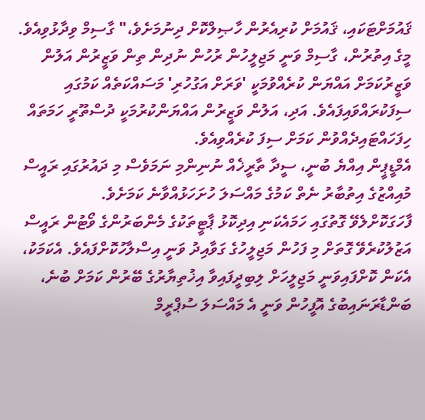ޤައުމަށްޓަކައި، ޤައުމަށް ކުރިއެރުން ހާޞިލްކޮށް ދިނުމަށެވެ،" ގާސިމް ވިދާޅުވިއެވެ.
މީގެ އިތުރުން، ގާސިމް ވަނީ މަޖިލީހުން ރުހުން ނުދިން ތިން ވަޒީރުން އަލުން ވަޒީރުކަމަށް އައްޔަން ކުރެއްވުމަކީ 'ވަރަށް އަގުހުރި' މަސައްކަތެއް ކަމުގައި ސިފަކުރައްވައިފައެވެ. އަދި، އަލުން ވަޒީރުން އައްޔަންކުރުމަކީ ދުސްތޫރީ ހަމަތައް ހިފަހައްޓައިދެއްވުން ކަމަށް ސިފަ ކުރެއްވިއެވެ.
އެމްޑީޕީން އިއްޔެ ބުނީ، ސީދާ ތާރީޚެއް ނުނިންމި ނަމަވެސް މި ދައުރުގައި ރައީސް މުއިއްޒުގެ އިތުބާރު ނެތް ކަމުގެ މައްސަލަ ހުށަހަޅުއްވާނެ ކަމަށެވެ.
ފާހަގަކޮށްލެވޭ ގޮތުގައި ހަމައެކަނި އިދިކޮޅު ޕާޓީތަކުގެ މެންބަރުންގެ ވޯޓުން ރައީސް އަޒުލުކުރެވޭ ގޮތަށް މި ފަހުން މަޖިލީހުގެ ގަވާއިދު ވަނީ އިސްލާހުކޮށްފައެވެ. އެކަމަކު، އެކަން ކޮށްފައިވަނީ މަޖިލީހަށް ލިބިދީފައިވާ އިޚުތިޔާރުގެ ބޭރުން ކަމަށް ބުނެ، ބަންޑާރަނައިބުގެ އޮފީހުން ވަނީ އެ މައްސަލަ ސުޕްރީމް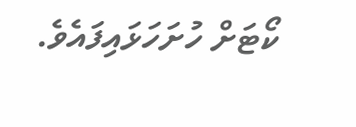ކޯޓަށް ހުށަހަޅައިފައެވެ.